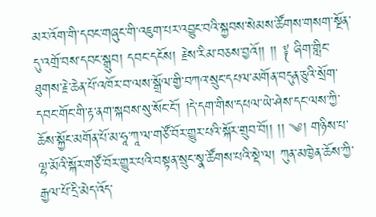མར་འོག་གི་དབང་གཞུང་གི་འཇུག་པར་འབྱུང་བའི་སྐྱབས་སེམས་ཚོགས་གསག་སྔོན་དུ་འགྲོ་བས་དབང་སྒྲུབ། དབང་དངོས། རྗེས་རིམ་བཅས་བྱའོ།། །། ༈ ཞིག་གླིང་ཐུགས་རྗེ་ཆེན་པོ་འཁོར་བ་ལས་སྒྲོལ་གྱི་བཀའ་སྲུང་དཔལ་མགོན་བདུན་ཅུའི་སྲོག་དབང་གོང་གི་རྟ་ནག་སྐབས་སུ་སོང་ངོ་། །དེ་དག་གིས་དཔལ་ཡེ་ཤེས་དང་ལས་ཀྱི་ཆོས་སྐྱོང་མགོན་པོ་མ་ཧཱ་ཀཱ་ལ་གཙོ་བོར་གྱུར་པའི་སྐོར་གྲུབ་བོ།། །། ༄། གཉིས་པ་ལྷ་མོའི་སྐོར་གཙོ་བོར་གྱུར་པའི་བསྟན་སྲུང་སྣ་ཚོགས་པའི་སྡེ་ལ། ཀུན་མཁྱེན་ཆོས་ཀྱི་རྒྱལ་པོ་དྲི་མེད་འོད་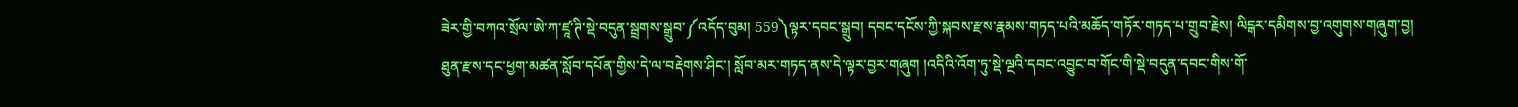ཟེར་གྱི་བཀའ་སྲོལ་ཨེ་ཀ་ཛཱ་ཊི་སྡེ་བདུན་སྦྲགས་སྒྲུབ་༼འདོད་བུམ། 559༽ལྟར་དབང་སྒྲུབ། དབང་དངོས་ཀྱི་སྐབས་རྫས་རྣམས་གཏད་པའི་མཆོད་གཏོར་གཏད་པ་གྲུབ་རྗེས། ལིངྒར་དམིགས་བྱ་འགུགས་གཞུག་བྱ། ཐུན་རྫས་དང་ཕྱག་མཚན་སློབ་དཔོན་གྱིས་དེ་ལ་བརྡེགས་ཤིང་། སློབ་མར་གཏད་ནས་དེ་ལྟར་བྱར་གཞུག །འདིའི་འོག་ཏུ་སྡེ་ལྔའི་དབང་འབྱུང་བ་གོང་གི་སྡེ་བདུན་དབང་གིས་གོ་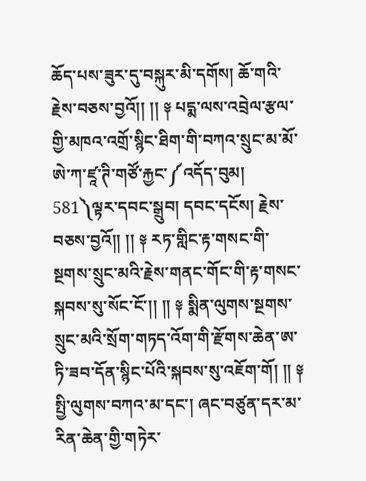ཆོད་པས་ཟུར་དུ་བསྐུར་མི་དགོས། ཆོ་གའི་རྗེས་བཅས་བྱའོ།། །། ༈ པདྨ་ལས་འབྲེལ་རྩལ་གྱི་མཁའ་འགྲོ་སྙིང་ཐིག་གི་བཀའ་སྲུང་མ་མོ་ཨེ་ཀ་ཛཱ་ཊི་གཙོ་རྐྱང་༼འདོད་བུམ། 581༽ལྟར་དབང་སྒྲུབ། དབང་དངོས། རྗེས་བཅས་བྱའོ།། །། ༈ རཏ་གླིང་རྟ་གསང་གི་སྔགས་སྲུང་མའི་རྗེས་གནང་གོང་གི་རྟ་གསང་སྐབས་སུ་སོང་ངོ་།། །། ༈ སྨིན་ལུགས་སྔགས་སྲུང་མའི་སྲོག་གཏད་འོག་གི་རྫོགས་ཆེན་ཨ་ཏི་ཟབ་དོན་སྙིང་པོའི་སྐབས་སུ་འཇོག་གོ། །། ༈ སྤྱི་ལུགས་བཀའ་མ་དང་། ཞང་བཙུན་དར་མ་རིན་ཆེན་གྱི་གཏེར་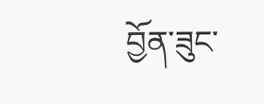བྱོན་ཟུང་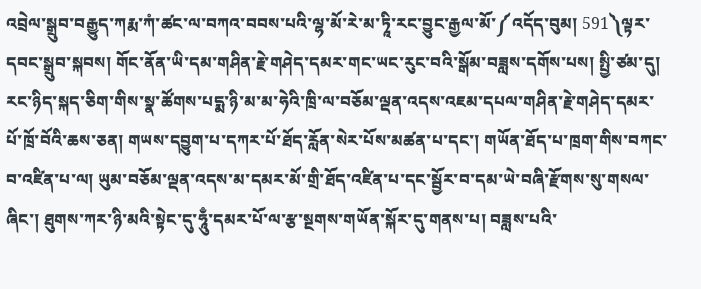འབྲེལ་སྒྲུབ་བརྒྱུད་ཀརྨ་ཀཾ་ཚང་ལ་བཀའ་བབས་པའི་ལྷ་མོ་རེ་མ་ཏཱི་རང་བྱུང་རྒྱལ་མོ་༼འདོད་བུམ། 591༽ལྟར་དབང་སྒྲུབ་སྐབས། གོང་ནོན་ཡི་དམ་གཤིན་རྗེ་གཤེད་དམར་གང་ཡང་རུང་བའི་སྒོམ་བཟླས་དགོས་པས། སྤྱི་ཙམ་དུ། རང་ཉིད་སྐད་ཅིག་གིས་སྣ་ཚོགས་པདྨ་ཉི་མ་མ་ཧེའི་ཁྲི་ལ་བཅོམ་ལྡན་འདས་འཇམ་དཔལ་གཤིན་རྗེ་གཤེད་དམར་པོ་ཁྲོ་བོའི་ཆས་ཅན། གཡས་དབྱུག་པ་དཀར་པོ་ཐོད་རློན་སེར་པོས་མཚན་པ་དང་། གཡོན་ཐོད་པ་ཁྲག་གིས་བཀང་བ་འཛིན་པ་ལ། ཡུམ་བཅོམ་ལྡན་འདས་མ་དམར་མོ་གྲི་ཐོད་འཛིན་པ་དང་སྦྱོར་བ་དམ་ཡེ་བཞི་རྫོགས་སུ་གསལ་ཞིང་། ཐུགས་ཀར་ཉི་མའི་སྟེང་དུ་ཧཱུྃ་དམར་པོ་ལ་རྩ་སྔགས་གཡོན་སྐོར་དུ་གནས་པ། བཟླས་པའི་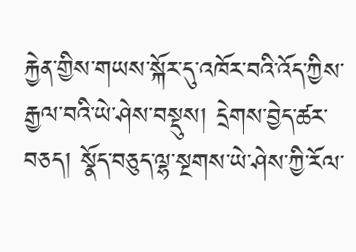རྐྱེན་གྱིས་གཡས་སྐོར་དུ་འཁོར་བའི་འོད་ཀྱིས་རྒྱལ་བའི་ཡེ་ཤེས་བསྡུས། དྲེགས་བྱེད་ཚར་བཅད། སྣོད་བཅུད་ལྷ་སྔགས་ཡེ་ཤེས་ཀྱི་རོལ་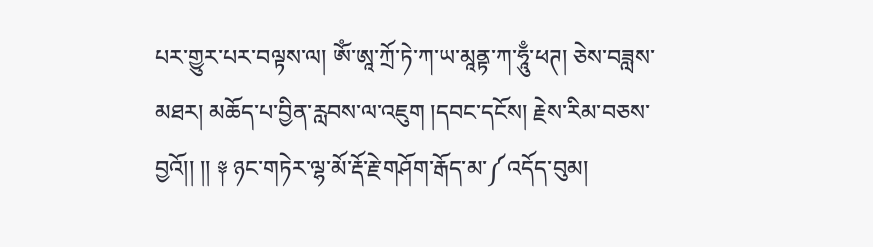པར་གྱུར་པར་བལྟས་ལ། ཨོཾ་ཨཱ་ཀྲོ་ཏེ་ཀ་ཡ་མཱནྟ་ཀ་ཧཱུྃ་ཕཊ། ཅེས་བཟླས་མཐར། མཆོད་པ་བྱིན་རླབས་ལ་འཇུག །དབང་དངོས། རྗེས་རིམ་བཅས་བྱའོ།། །། ༈ ཉང་གཏེར་ལྷ་མོ་རྡོ་རྗེ་གཤོག་རྒོད་མ་༼འདོད་བུམ།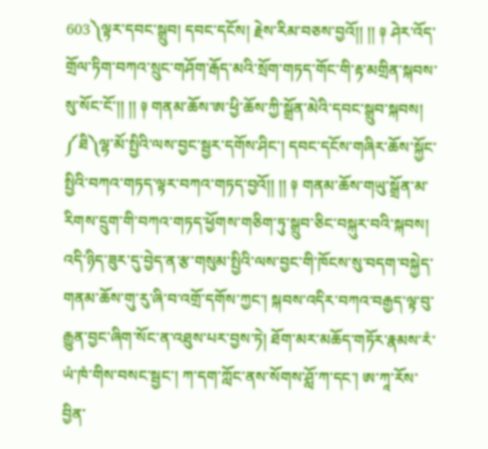603༽ལྟར་དབང་སྒྲུབ། དབང་དངོས། རྗེས་རིམ་བཅས་བྱའོ།། །། ༈ ཤེར་འོད་གྲོལ་ཏིག་བཀའ་སྲུང་གཤོག་རྒོད་མའི་སྲོག་གཏད་གོང་གི་རྟ་མགྲིན་སྐབས་སུ་སོང་ངོ་།། །། ༈ གནམ་ཆོས་ཨ་ཕྱི་ཆོས་ཀྱི་སྒྲོན་མེའི་དབང་སྒྲུབ་སྐབས། ༼ཐི༽ལྷ་མོ་སྤྱིའི་ལས་བྱང་སྦྱར་དགོས་ཤིང་། དབང་དངོས་གཞིར་ཆོས་སྐྱོང་སྤྱིའི་བཀའ་གཏད་ལྟར་བཀའ་གཏད་བྱའོ།། །། ༈ གནམ་ཆོས་གཡུ་སྒྲོན་མ་རིགས་དྲུག་གི་བཀའ་གཏད་ཕྱོགས་གཅིག་ཏུ་སྒྲུབ་ཅིང་བསྐུར་བའི་སྐབས། འདི་ཉིད་ཟུར་དུ་བྱེད་ན་རྩ་གསུམ་སྤྱིའི་ལས་བྱང་གི་ཁོངས་སུ་བདག་བསྐྱེད་གནམ་ཆོས་གུ་རུ་ཞི་བ་འགྲོ་དགོས་ཀྱང་། སྐབས་འདིར་བཀའ་བརྒྱད་ལྟ་བུ་རྒྱུན་བྱང་ཞིག་སོང་ན་འཐུས་པར་བྱས་ཏེ། ཐོག་མར་མཆོད་གཏོར་རྣམས་རཾ་ཡཾ་ཁཾ་གིས་བསང་སྦྱང་། ཀ་དག་ཀློང་ནས་སོགས་ཤློ་ཀ་དང་། ཨ་ཀཱ་རོས་བྱིན་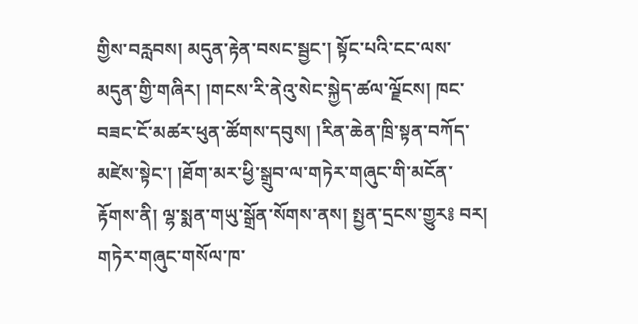གྱིས་བརླབས། མདུན་རྟེན་བསང་སྦྱང་། སྟོང་པའི་ངང་ལས་མདུན་གྱི་གཞིར། །གངས་རི་ནེའུ་སེང་སྐྱེད་ཚལ་ལྗོངས། ཁང་བཟང་ངོ་མཚར་ཕུན་ཚོགས་དབུས། །རིན་ཆེན་ཁྲི་སྟན་བཀོད་མཛེས་སྟེང་། །ཐོག་མར་ཕྱི་སྒྲུབ་ལ་གཏེར་གཞུང་གི་མངོན་རྟོགས་ནི། ལྷ་སྨན་གཡུ་སྒྲོན་སོགས་ནས། སྤྱན་དྲངས་གྱུར༔ བར། གཏེར་གཞུང་གསོལ་ཁ་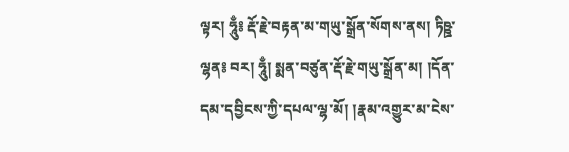ལྟར། ཧཱུྃ༔ རྡོ་རྗེ་བརྟན་མ་གཡུ་སྒྲོན་སོགས་ནས། ཏིཥྛ་ལྷན༔ བར། ཧཱུྃ། སྨན་བཙུན་རྡོ་རྗེ་གཡུ་སྒྲོན་མ། །དོན་དམ་དབྱིངས་ཀྱི་དཔལ་ལྷ་མོ། །རྣམ་འགྱུར་མ་ངེས་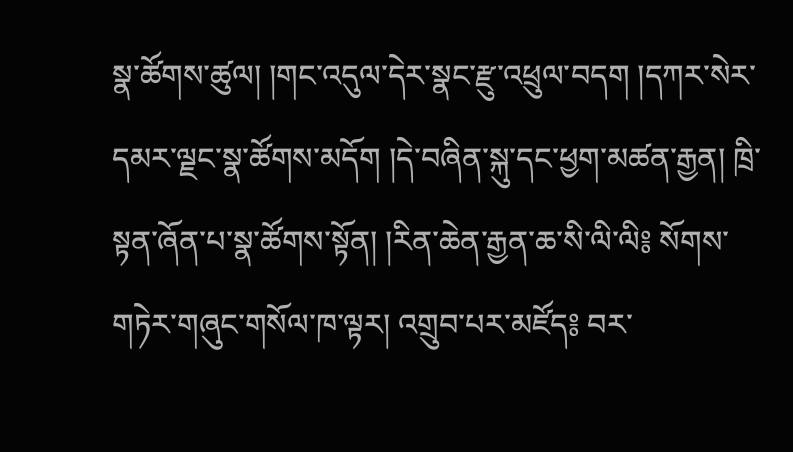སྣ་ཚོགས་ཚུལ། །གང་འདུལ་དེར་སྣང་རྫུ་འཕྲུལ་བདག །དཀར་སེར་དམར་ལྗང་སྣ་ཚོགས་མདོག །དེ་བཞིན་སྐུ་དང་ཕྱག་མཚན་རྒྱན། ཁྲི་སྟན་ཞོན་པ་སྣ་ཚོགས་སྟོན། །རིན་ཆེན་རྒྱན་ཆ་སི་ལི་ལི༔ སོགས་གཏེར་གཞུང་གསོལ་ཁ་ལྟར། འགྲུབ་པར་མཛོད༔ བར་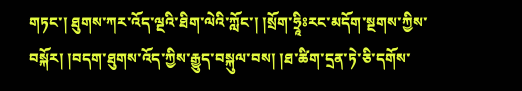གཏང་། ཐུགས་ཀར་འོད་ལྔའི་ཐིག་ལེའི་ཀློང་། །སྲོག་ཧྲཱིཿརང་མདོག་སྔགས་ཀྱིས་བསྐོར། །བདག་ཐུགས་འོད་ཀྱིས་རྒྱུད་བསྐུལ་བས། །ཐ་ཚིག་དྲན་ཏེ་ཅི་དགོས་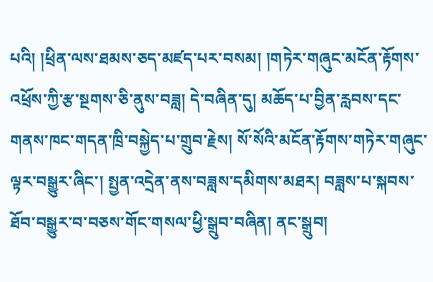པའི། །ཕྲིན་ལས་ཐམས་ཅད་མཛད་པར་བསམ། །གཏེར་གཞུང་མངོན་རྟོགས་འཕྲོས་ཀྱི་རྩ་སྔགས་ཅི་ནུས་བཟླ། དེ་བཞིན་དུ། མཆོད་པ་བྱིན་རླབས་དང་གནས་ཁང་གདན་ཁྲི་བསྐྱེད་པ་གྲུབ་རྗེས། སོ་སོའི་མངོན་རྟོགས་གཏེར་གཞུང་ལྟར་བསྒྱུར་ཞིང་། སྤྱན་འདྲེན་ནས་བཟླས་དམིགས་མཐར། བཟླས་པ་སྐབས་ཐོབ་བསྒྱུར་བ་བཅས་གོང་གསལ་ཕྱི་སྒྲུབ་བཞིན། ནང་སྒྲུབ།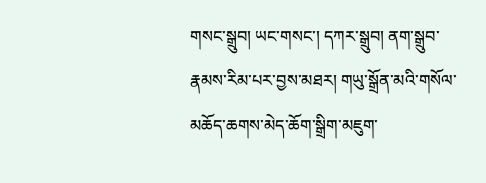གསང་སྒྲུབ། ཡང་གསང་། དཀར་སྒྲུབ། ནག་སྒྲུབ་རྣམས་རིམ་པར་བྱས་མཐར། གཡུ་སྒྲོན་མའི་གསོལ་མཆོད་ཆགས་མེད་ཆོག་སྒྲིག་མཇུག་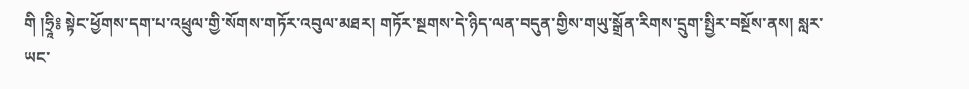གི །ཧྲཱི༔ སྟེང་ཕྱོགས་དག་པ་འཕྲུལ་གྱི་སོགས་གཏོར་འབུལ་མཐར། གཏོར་སྔགས་དེ་ཉིད་ལན་བདུན་གྱིས་གཡུ་སྒྲོན་རིགས་དྲུག་སྤྱིར་བསྔོས་ནས། སླར་ཡང་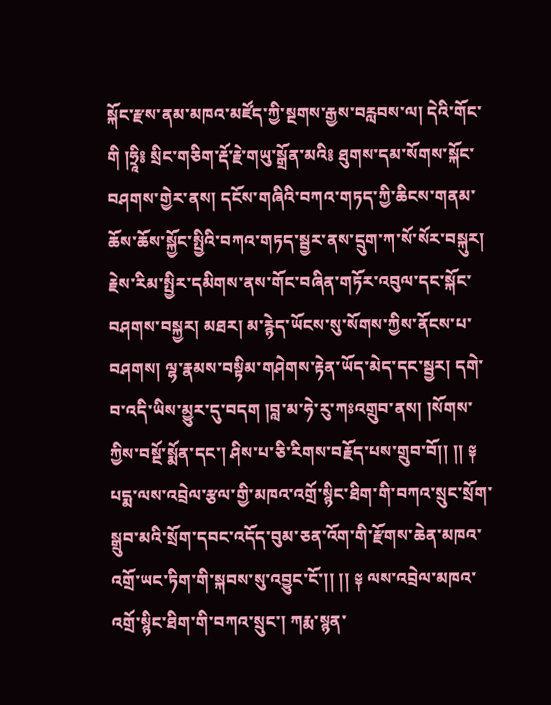སྐོང་རྫས་ནམ་མཁའ་མཛོད་ཀྱི་སྔགས་རྒྱས་བརླབས་ལ། དེའི་གོང་གི །ཧྲཱི༔ སྲིང་གཅིག་རྡོ་རྗེ་གཡུ་སྒྲོན་མའི༔ ཐུགས་དམ་སོགས་སྐོང་བཤགས་གྱེར་ནས། དངོས་གཞིའི་བཀའ་གཏད་ཀྱི་ཆིངས་གནམ་ཆོས་ཆོས་སྐྱོང་སྤྱིའི་བཀའ་གཏད་སྦྱར་ནས་དྲུག་ཀ་སོ་སོར་བསྐུར། རྗེས་རིམ་སྤྱིར་དམིགས་ནས་གོང་བཞིན་གཏོར་འབུལ་དང་སྐོང་བཤགས་བསྐྱར། མཐར། མ་རྙེད་ཡོངས་སུ་སོགས་ཀྱིས་ནོངས་པ་བཤགས། ལྷ་རྣམས་བསྟིམ་གཤེགས་རྟེན་ཡོད་མེད་དང་སྦྱར། དགེ་བ་འདི་ཡིས་མྱུར་དུ་བདག །བླ་མ་ཧེ་རུ་ཀཿའགྲུབ་ནས། །སོགས་ཀྱིས་བསྔོ་སྨོན་དང་། ཤིས་པ་ཅི་རིགས་བརྗོད་པས་གྲུབ་བོ།། །། ༈ པདྨ་ལས་འབྲེལ་རྩལ་གྱི་མཁའ་འགྲོ་སྙིང་ཐིག་གི་བཀའ་སྲུང་སྲོག་སྒྲུབ་མའི་སྲོག་དབང་འདོད་བུམ་ཅན་འོག་གི་རྫོགས་ཆེན་མཁའ་འགྲོ་ཡང་ཏིག་གི་སྐབས་སུ་འབྱུང་ངོ་།། །། ༈ ལས་འབྲེལ་མཁའ་འགྲོ་སྙིང་ཐིག་གི་བཀའ་སྲུང་། ཀརྨ་སྙན་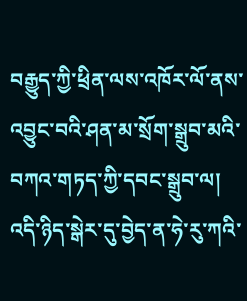བརྒྱུད་ཀྱི་ཕྲིན་ལས་འཁོར་ལོ་ནས་འབྱུང་བའི་ཤན་མ་སྲོག་སྒྲུབ་མའི་བཀའ་གཏད་ཀྱི་དབང་སྒྲུབ་ལ། འདི་ཉིད་སྒེར་དུ་བྱེད་ན་ཧེ་རུ་ཀའི་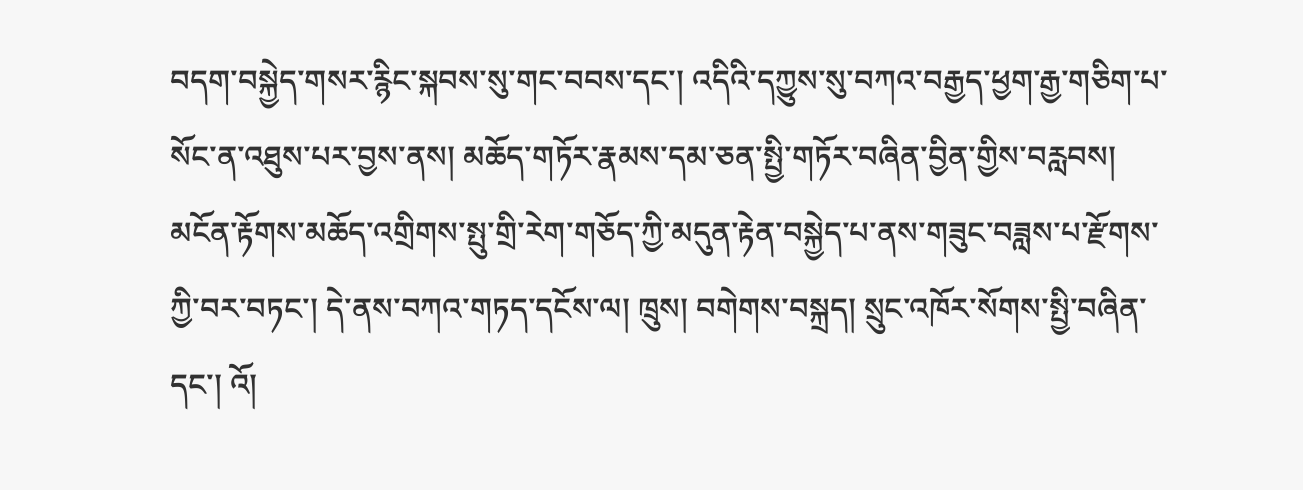བདག་བསྐྱེད་གསར་རྙིང་སྐབས་སུ་གང་བབས་དང་། འདིའི་དཀྱུས་སུ་བཀའ་བརྒྱད་ཕྱག་རྒྱ་གཅིག་པ་སོང་ན་འཐུས་པར་བྱས་ནས། མཆོད་གཏོར་རྣམས་དམ་ཅན་སྤྱི་གཏོར་བཞིན་བྱིན་གྱིས་བརླབས། མངོན་རྟོགས་མཆོད་འགྲིགས་སྤུ་གྲི་རེག་གཅོད་ཀྱི་མདུན་རྟེན་བསྐྱེད་པ་ནས་གཟུང་བཟླས་པ་རྫོགས་ཀྱི་བར་བཏང་། དེ་ནས་བཀའ་གཏད་དངོས་ལ། ཁྲུས། བགེགས་བསྐྲད། སྲུང་འཁོར་སོགས་སྤྱི་བཞིན་དང་། འོ།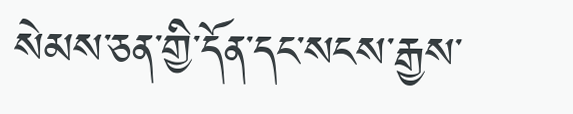སེམས་ཅན་གྱི་དོན་དང་སངས་རྒྱས་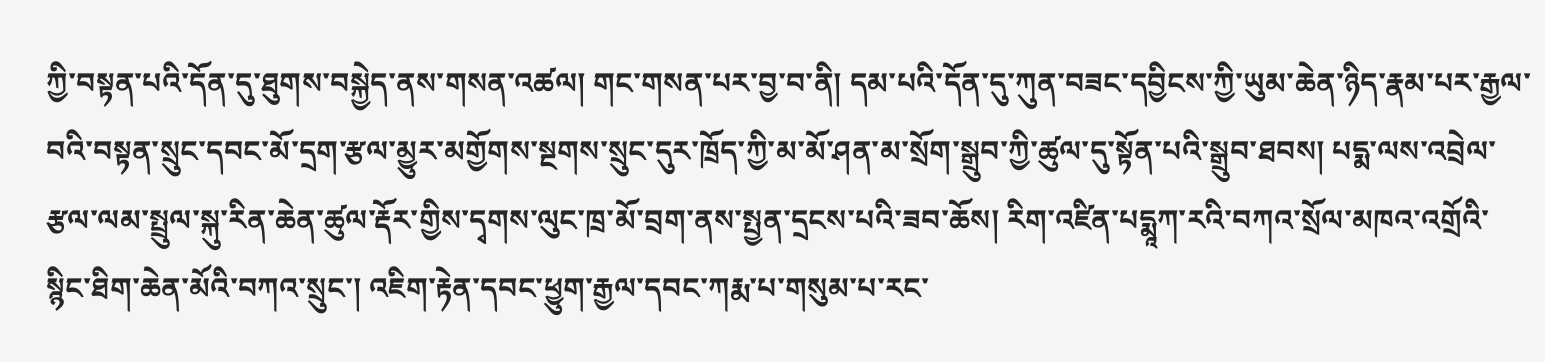ཀྱི་བསྟན་པའི་དོན་དུ་ཐུགས་བསྐྱེད་ནས་གསན་འཚལ། གང་གསན་པར་བྱ་བ་ནི། དམ་པའི་དོན་དུ་ཀུན་བཟང་དབྱིངས་ཀྱི་ཡུམ་ཆེན་ཉིད་རྣམ་པར་རྒྱལ་བའི་བསྟན་སྲུང་དབང་མོ་དྲག་རྩལ་མྱུར་མགྱོགས་སྔགས་སྲུང་དུར་ཁྲོད་ཀྱི་མ་མོ་ཤན་མ་སྲོག་སྒྲུབ་ཀྱི་ཚུལ་དུ་སྟོན་པའི་སྒྲུབ་ཐབས། པདྨ་ལས་འབྲེལ་རྩལ་ལམ་སྤྲུལ་སྐུ་རིན་ཆེན་ཚུལ་རྡོར་གྱིས་དྭགས་ལུང་ཁྲ་མོ་བྲག་ནས་སྤྱན་དྲངས་པའི་ཟབ་ཆོས། རིག་འཛིན་པདྨཱཀ་རའི་བཀའ་སྲོལ་མཁའ་འགྲོའི་སྙིང་ཐིག་ཆེན་མོའི་བཀའ་སྲུང་། འཇིག་རྟེན་དབང་ཕྱུག་རྒྱལ་དབང་ཀརྨ་པ་གསུམ་པ་རང་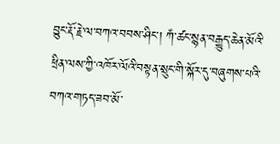བྱུང་རྡོ་རྗེ་ལ་བཀའ་བབས་ཤིང་། ཀཾ་ཚང་སྙན་བརྒྱུད་ཆེན་མོའི་ཕྲིན་ལས་ཀྱི་འཁོར་ལོའི་བསྟན་སྲུང་གི་སྐོར་དུ་བཞུགས་པའི་བཀའ་གཏད་ཟབ་མོ་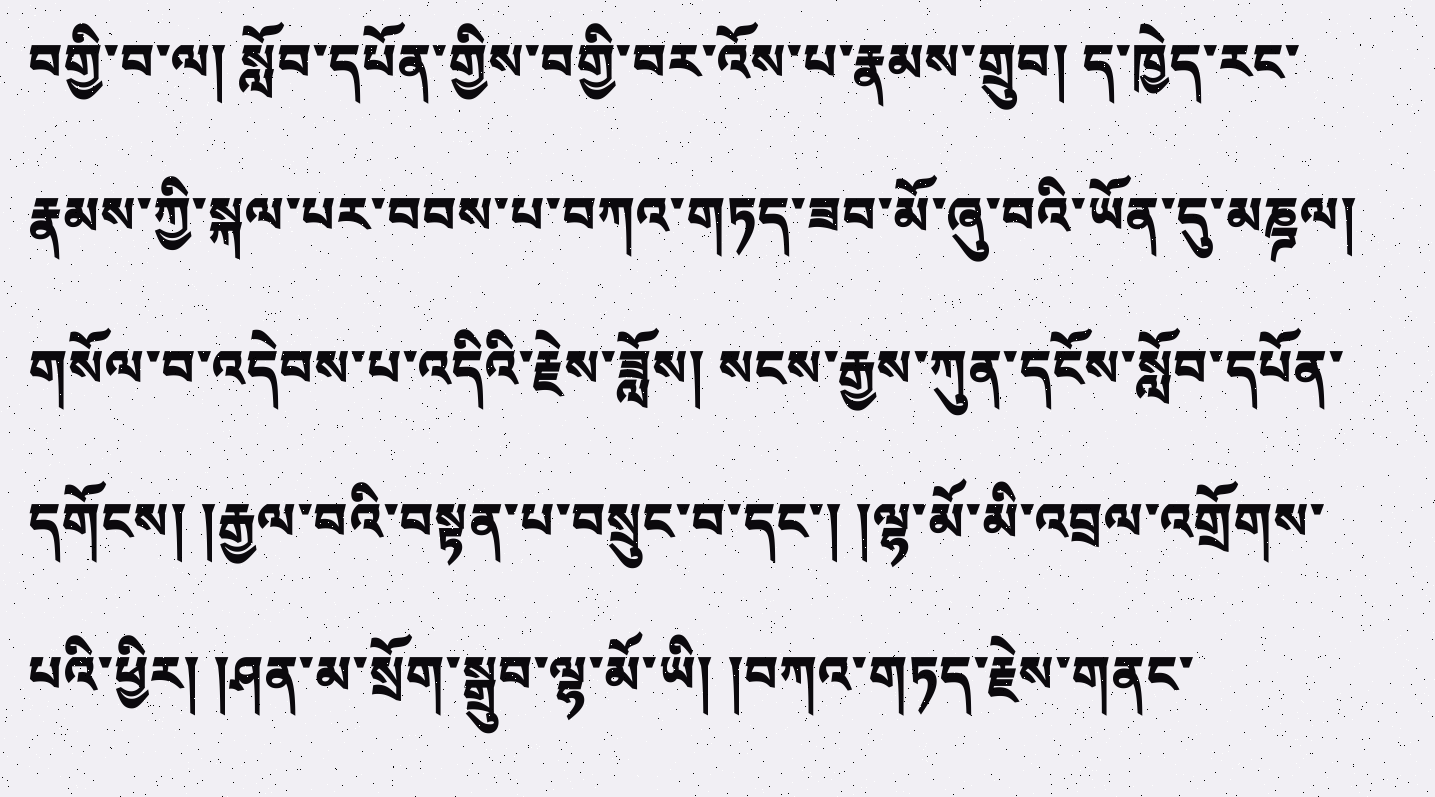བགྱི་བ་ལ། སློབ་དཔོན་གྱིས་བགྱི་བར་འོས་པ་རྣམས་གྲུབ། ད་ཁྱེད་རང་རྣམས་ཀྱི་སྐལ་པར་བབས་པ་བཀའ་གཏད་ཟབ་མོ་ཞུ་བའི་ཡོན་དུ་མཎྜལ། གསོལ་བ་འདེབས་པ་འདིའི་རྗེས་ཟློས། སངས་རྒྱས་ཀུན་དངོས་སློབ་དཔོན་དགོངས། །རྒྱལ་བའི་བསྟན་པ་བསྲུང་བ་དང་། །ལྷ་མོ་མི་འབྲལ་འགྲོགས་པའི་ཕྱིར། །ཤན་མ་སྲོག་སྒྲུབ་ལྷ་མོ་ཡི། །བཀའ་གཏད་རྗེས་གནང་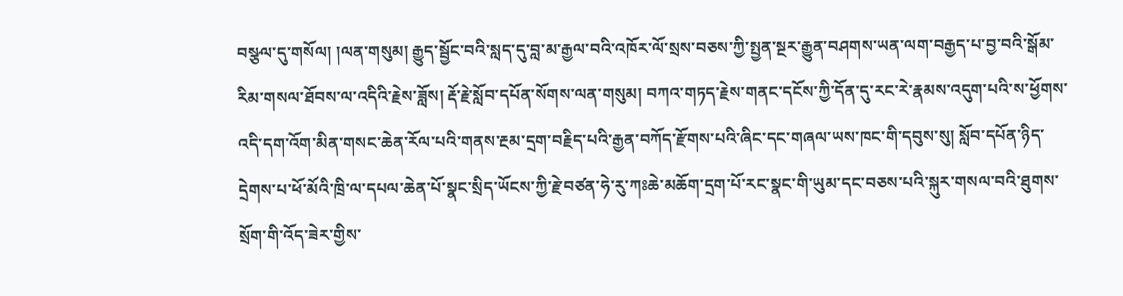བསྩལ་དུ་གསོལ། །ལན་གསུམ། རྒྱུད་སྦྱོང་བའི་སླད་དུ་བླ་མ་རྒྱལ་བའི་འཁོར་ལོ་སྲས་བཅས་ཀྱི་སྤྱན་སྔར་རྒྱུན་བཤགས་ཡན་ལག་བརྒྱད་པ་བྱ་བའི་སྒོམ་རིམ་གསལ་ཐོབས་ལ་འདིའི་རྗེས་ཟློས། རྡོ་རྗེ་སློབ་དཔོན་སོགས་ལན་གསུམ། བཀའ་གཏད་རྗེས་གནང་དངོས་ཀྱི་དོན་དུ་རང་རེ་རྣམས་འདུག་པའི་ས་ཕྱོགས་འདི་དག་འོག་མིན་གསང་ཆེན་རོལ་པའི་གནས་རྔམ་དྲག་བརྗིད་པའི་རྒྱན་བཀོད་རྫོགས་པའི་ཞིང་དང་གཞལ་ཡས་ཁང་གི་དབུས་སུ། སློབ་དཔོན་ཉིད་དྲེགས་པ་ཕོ་མོའི་ཁྲི་ལ་དཔལ་ཆེན་པོ་སྣང་སྲིད་ཡོངས་ཀྱི་རྗེ་བཙན་ཧེ་རུ་ཀཿཆེ་མཆོག་དྲག་པོ་རང་སྣང་གི་ཡུམ་དང་བཅས་པའི་སྐུར་གསལ་བའི་ཐུགས་སྲོག་གི་འོད་ཟེར་གྱིས་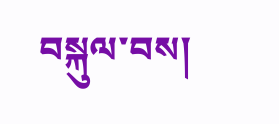བསྐུལ་བས།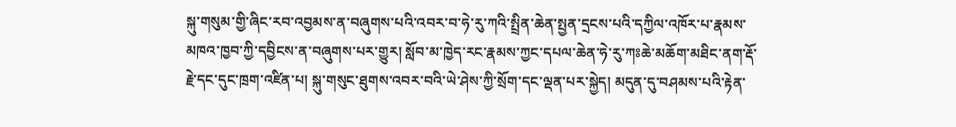སྐུ་གསུམ་གྱི་ཞིང་རབ་འབྱམས་ན་བཞུགས་པའི་འབར་བ་ཧེ་རུ་ཀའི་སྤྲིན་ཆེན་སྤྱན་དྲངས་པའི་དཀྱིལ་འཁོར་པ་རྣམས་མཁའ་ཁྱབ་ཀྱི་དབྱིངས་ན་བཞུགས་པར་གྱུར། སློབ་མ་ཁྱེད་རང་རྣམས་ཀྱང་དཔལ་ཆེན་ཧེ་རུ་ཀཿཆེ་མཆོག་མཐིང་ནག་རྡོ་རྗེ་དང་དུང་ཁྲག་འཛིན་པ། སྐུ་གསུང་ཐུགས་འབར་བའི་ཡེ་ཤེས་ཀྱི་སྲོག་དང་ལྡན་པར་སྐྱེད། མདུན་དུ་བཤམས་པའི་རྟེན་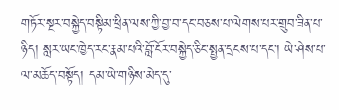གཏོར་སྔར་བསྐྱེད་བསྟིམ་ཕྲིན་ལས་ཀྱི་བྱ་བ་དང་བཅས་པ་ལེགས་པར་གྲུབ་ཟིན་པ་ཉིད། སླར་ཡང་ཁྱེད་རང་རྣམ་པའི་བློ་ངོར་བསྐྱེད་ཅིང་སྤྱན་དྲངས་པ་དང་། ཡེ་ཤེས་པ་ལ་མཆོད་བསྟོད། དམ་ཡེ་གཉིས་མེད་དུ་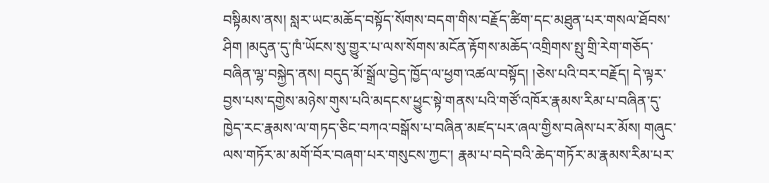བསྟིམས་ནས། སླར་ཡང་མཆོད་བསྟོད་སོགས་བདག་གིས་བརྗོད་ཚིག་དང་མཐུན་པར་གསལ་ཐོབས་ཤིག །མདུན་དུ་ཁཾ་ཡོངས་སུ་གྱུར་པ་ལས་སོགས་མངོན་རྟོགས་མཆོད་འགྲིགས་སྤུ་གྲི་རེག་གཅོད་བཞིན་ལྷ་བསྐྱེད་ནས། བདུད་མོ་སྒྲོལ་བྱེད་ཁྱོད་ལ་ཕྱག་འཚལ་བསྟོད། །ཅེས་པའི་བར་བརྗོད། དེ་ལྟར་བྱས་པས་དགྱེས་མཉེས་གུས་པའི་མདངས་ཕྱུང་སྟེ་གནས་པའི་གཙོ་འཁོར་རྣམས་རིམ་པ་བཞིན་དུ་ཁྱེད་རང་རྣམས་ལ་གཏད་ཅིང་བཀའ་བསྒོས་པ་བཞིན་མཛད་པར་ཞལ་གྱིས་བཞེས་པར་མོས། གཞུང་ལས་གཏོར་མ་མགོ་བོར་བཞག་པར་གསུངས་ཀྱང་། རྣམ་པ་བདེ་བའི་ཆེད་གཏོར་མ་རྣམས་རིམ་པར་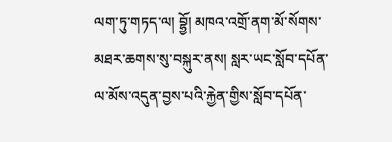ལག་ཏུ་གཏད་ལ། བྷྱོ། མཁའ་འགྲོ་ནག་མོ་སོགས་མཐར་ཆགས་སུ་བསྐུར་ནས། སླར་ཡང་སློབ་དཔོན་ལ་མོས་འདུན་བྱས་པའི་རྐྱེན་གྱིས་སློབ་དཔོན་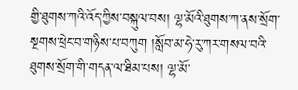གྱི་ཐུགས་ཀའི་འོད་ཀྱིས་བསྐུལ་བས། ལྷ་མོའི་ཐུགས་ཀ་ནས་སྲོག་སྔགས་ཕྲེང་བ་གཉིས་པ་བཀུག །སློབ་མ་ཧེ་རུ་ཀར་གསལ་བའི་ཐུགས་སྲོག་གི་གདན་ལ་ཐིམ་པས། ལྷ་མོ་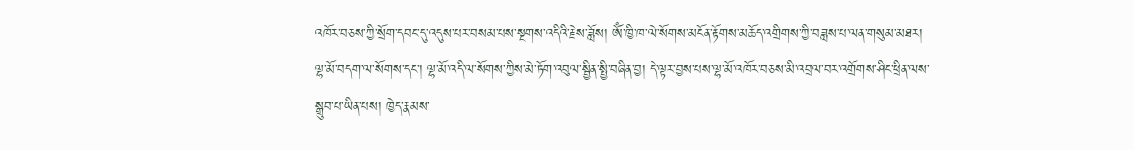འཁོར་བཅས་ཀྱི་སྲོག་དབང་དུ་འདུས་པར་བསམ་པས་སྔགས་འདིའི་རྗེས་ཟློས། ཨོཾ་ཁྱི་ཁ་ལེ་སོགས་མངོན་རྟོགས་མཆོད་འགྲིགས་ཀྱི་བཟླས་པ་ལན་གསུམ་མཐར། ལྷ་མོ་བདག་ལ་སོགས་དང་། ལྷ་མོ་འདི་ལ་སོགས་ཀྱིས་མེ་ཏོག་འབུལ་སྦྱིན་སྤྱི་བཞིན་བྱ། དེ་ལྟར་བྱས་པས་ལྷ་མོ་འཁོར་བཅས་མི་འབྲལ་བར་འགྲོགས་ཤིང་ཕྲིན་ལས་སྒྲུབ་པ་ཡིན་པས། ཁྱེད་རྣམས་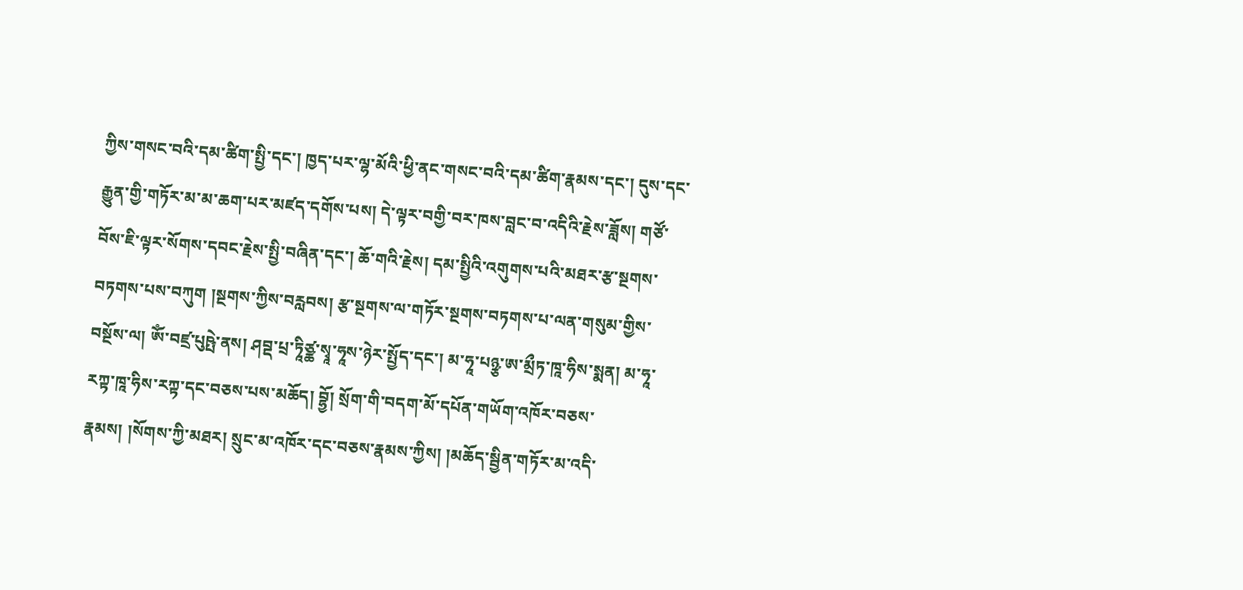ཀྱིས་གསང་བའི་དམ་ཚིག་སྤྱི་དང་། ཁྱད་པར་ལྷ་མོའི་ཕྱི་ནང་གསང་བའི་དམ་ཚིག་རྣམས་དང་། དུས་དང་རྒྱུན་གྱི་གཏོར་མ་མ་ཆག་པར་མཛད་དགོས་པས། དེ་ལྟར་བགྱི་བར་ཁས་བླང་བ་འདིའི་རྗེས་ཟློས། གཙོ་བོས་ཇི་ལྟར་སོགས་དབང་རྗེས་སྤྱི་བཞིན་དང་། ཆོ་གའི་རྗེས། དམ་སྤྱིའི་འགུགས་པའི་མཐར་རྩ་སྔགས་བཏགས་པས་བཀུག །སྔགས་ཀྱིས་བརླབས། རྩ་སྔགས་ལ་གཏོར་སྔགས་བཏགས་པ་ལན་གསུམ་གྱིས་བསྔོས་ལ། ཨོཾ་བཛྲ་པུཥྤེ་ནས། ཤབྡ་པྲ་ཏཱིཙྪ་སྭཱ་ཧཱས་ཉེར་སྤྱོད་དང་། མ་ཧཱ་པཉྩ་ཨ་མྲྀཏ་ཁཱ་ཧིས་སྨན། མ་ཧཱ་རཀྟ་ཁཱ་ཧིས་རཀྟ་དང་བཅས་པས་མཆོད། བྷྱོ། སྲོག་གི་བདག་མོ་དཔོན་གཡོག་འཁོར་བཅས་རྣམས། །སོགས་ཀྱི་མཐར། སྲུང་མ་འཁོར་དང་བཅས་རྣམས་ཀྱིས། །མཆོད་སྦྱིན་གཏོར་མ་འདི་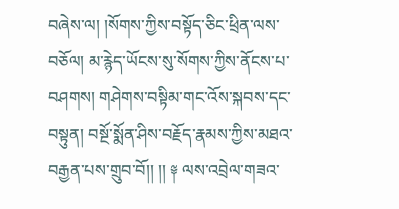བཞེས་ལ། །སོགས་ཀྱིས་བསྟོད་ཅིང་ཕྲིན་ལས་བཅོལ། མ་རྙེད་ཡོངས་སུ་སོགས་ཀྱིས་ནོངས་པ་བཤགས། གཤེགས་བསྟིམ་གང་འོས་སྐབས་དང་བསྟུན། བསྔོ་སྨོན་ཤིས་བརྗོད་རྣམས་ཀྱིས་མཐའ་བརྒྱན་པས་གྲུབ་བོ།། །། ༈ ལས་འབྲེལ་གཟའ་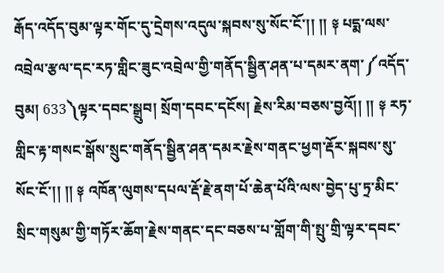རྒོད་འདོད་བུམ་ལྟར་གོང་དུ་དྲེགས་འདུལ་སྐབས་སུ་སོང་ངོ་།། །། ༈ པདྨ་ལས་འབྲེལ་རྩལ་དང་རཏ་གླིང་ཟུང་འབྲེལ་གྱི་གནོད་སྦྱིན་ཤན་པ་དམར་ནག་༼འདོད་བུམ། 633༽ལྟར་དབང་སྒྲུབ། སྲོག་དབང་དངོས། རྗེས་རིམ་བཅས་བྱའོ།། །། ༈ རཏ་གླིང་རྟ་གསང་སྒོས་སྲུང་གནོད་སྦྱིན་ཤན་དམར་རྗེས་གནང་ཕྱག་རྡོར་སྐབས་སུ་སོང་ངོ་།། །། ༈ འཁོན་ལུགས་དཔལ་རྡོ་རྗེ་ནག་པོ་ཆེན་པོའི་ལས་བྱེད་པུ་ཏྲ་མིང་སྲིང་གསུམ་གྱི་གཏོར་ཆོག་རྗེས་གནང་དང་བཅས་པ་གློག་གི་སྤུ་གྲི་ལྟར་དབང་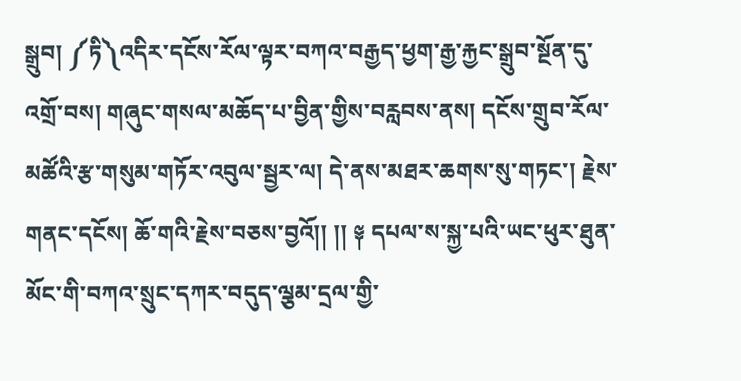སྒྲུབ། ༼ཏི༽འདིར་དངོས་རོལ་ལྟར་བཀའ་བརྒྱད་ཕྱག་རྒྱ་རྐྱང་སྒྲུབ་སྔོན་དུ་འགྲོ་བས། གཞུང་གསལ་མཆོད་པ་བྱིན་གྱིས་བརླབས་ནས། དངོས་གྲུབ་རོལ་མཚོའི་རྩ་གསུམ་གཏོར་འབུལ་སྦྱར་ལ། དེ་ནས་མཐར་ཆགས་སུ་གཏང་། རྗེས་གནང་དངོས། ཆོ་གའི་རྗེས་བཅས་བྱའོ།། །། ༈ དཔལ་ས་སྐྱ་པའི་ཡང་ཕུར་ཐུན་མོང་གི་བཀའ་སྲུང་དཀར་བདུད་ལྕམ་དྲལ་གྱི་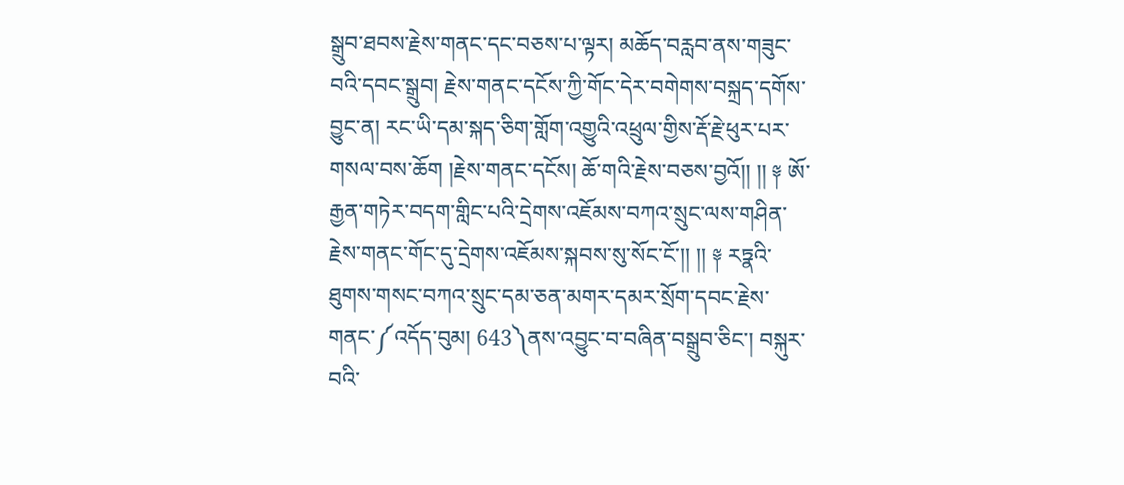སྒྲུབ་ཐབས་རྗེས་གནང་དང་བཅས་པ་ལྟར། མཆོད་བརླབ་ནས་གཟུང་བའི་དབང་སྒྲུབ། རྗེས་གནང་དངོས་ཀྱི་གོང་དེར་བགེགས་བསྐྲད་དགོས་བྱུང་ན། རང་ཡི་དམ་སྐད་ཅིག་གློག་འགྱུའི་འཕྲུལ་གྱིས་རྡོ་རྗེ་ཕུར་པར་གསལ་བས་ཆོག །རྗེས་གནང་དངོས། ཆོ་གའི་རྗེས་བཅས་བྱའོ།། །། ༈ ཨོ་རྒྱན་གཏེར་བདག་གླིང་པའི་དྲེགས་འཇོམས་བཀའ་སྲུང་ལས་གཤིན་རྗེས་གནང་གོང་དུ་དྲེགས་འཇོམས་སྐབས་སུ་སོང་ངོ་།། །། ༈ རཏྣའི་ཐུགས་གསང་བཀའ་སྲུང་དམ་ཅན་མགར་དམར་སྲོག་དབང་རྗེས་གནང་༼འདོད་བུམ། 643༽ནས་འབྱུང་བ་བཞིན་བསྒྲུབ་ཅིང་། བསྐུར་བའི་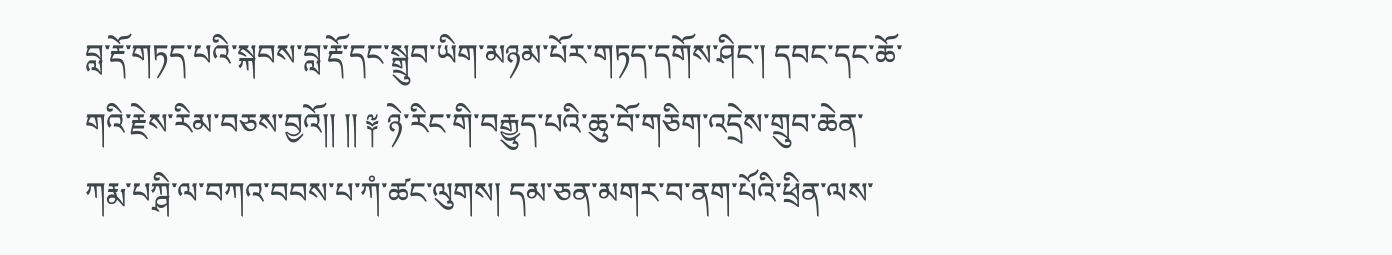བླ་རྡོ་གཏད་པའི་སྐབས་བླ་རྡོ་དང་སྒྲུབ་ཡིག་མཉམ་པོར་གཏད་དགོས་ཤིང་། དབང་དང་ཆོ་གའི་རྗེས་རིམ་བཅས་བྱའོ།། །། ༈ ཉེ་རིང་གི་བརྒྱུད་པའི་ཆུ་བོ་གཅིག་འདྲེས་གྲུབ་ཆེན་ཀརྨ་པཀྴི་ལ་བཀའ་བབས་པ་ཀཾ་ཚང་ལུགས། དམ་ཅན་མགར་བ་ནག་པོའི་ཕྲིན་ལས་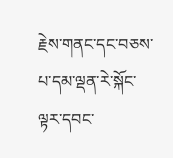རྗེས་གནང་དང་བཅས་པ་དམ་ལྡན་རེ་སྐོང་ལྟར་དབང་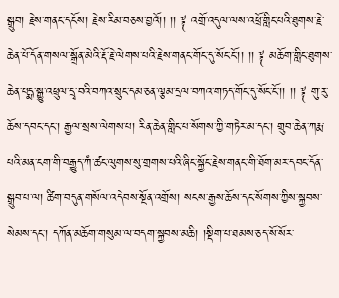སྒྲུབ། རྗེས་གནང་དངོས། རྗེས་རིམ་བཅས་བྱའོ།། །། ༈ འགྲོ་འདུལ་ལས་འཕྲོ་གླིང་པའི་ཐུགས་རྗེ་ཆེན་པོ་དོན་གསལ་སྒྲོན་མེའི་རྡོ་རྗེ་ལེགས་པའི་རྗེས་གནང་གོང་དུ་སོང་ངོ་།། །། ༈ མཆོག་གླིང་ཐུགས་ཆེན་པདྨ་སྒྱུ་འཕྲུལ་དྲྭ་བའི་བཀའ་སྲུང་དམ་ཅན་ལྕམ་དྲལ་བཀའ་གཏད་གོང་དུ་སོང་ངོ་།། །། ༈ གུ་རུ་ཆོས་དབང་དང་། རྒྱལ་སྲས་ལེགས་པ། རིན་ཆེན་གླིང་པ་སོགས་ཀྱི་གཏེར་མ་དང་། གྲུབ་ཆེན་ཀརྨ་པའི་མན་ངག་གི་བརྒྱུད་ཀཾ་ཚང་ལུགས་སུ་གྲགས་པའི་ཞིང་སྐྱོང་རྗེས་གནང་གི་ཐོག་མར་དབང་དོན་སྒྲུབ་པ་ལ། ཚིག་བདུན་གསོལ་འདེབས་སྔོན་འགྲོས། སངས་རྒྱས་ཆོས་དང་སོགས་ཀྱིས་སྐྱབས་སེམས་དང་། དཀོན་མཆོག་གསུམ་ལ་བདག་སྐྱབས་མཆི། །སྡིག་པ་ཐམས་ཅད་སོ་སོར་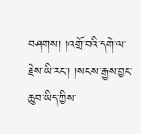བཤགས། །འགྲོ་བའི་དགེ་ལ་རྗེས་ཡི་རང་། །སངས་རྒྱས་བྱང་ཆུབ་ཡིད་ཀྱིས་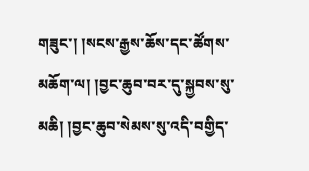གཟུང་། །སངས་རྒྱས་ཆོས་དང་ཚོགས་མཆོག་ལ། །བྱང་ཆུབ་བར་དུ་སྐྱབས་སུ་མཆི། །བྱང་ཆུབ་སེམས་སུ་འདི་བགྱིད་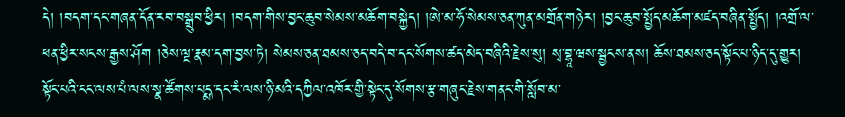དེ། །བདག་དང་གཞན་དོན་རབ་བསྒྲུབ་ཕྱིར། །བདག་གིས་བྱང་ཆུབ་སེམས་མཆོག་བསྐྱེད། །ཨེ་མ་ཧོ་སེམས་ཅན་ཀུན་མགྲོན་གཉེར། །བྱང་ཆུབ་སྤྱོད་མཆོག་མཛད་བཞིན་སྤྱོད། །འགྲོ་ལ་ཕན་ཕྱིར་སངས་རྒྱས་ཤོག །ཅེས་ལྔ་རྣམ་དག་བྱས་ཏེ། སེམས་ཅན་ཐམས་ཅད་བདེ་བ་དང་སོགས་ཚད་མེད་བཞིའི་རྗེས་སུ། སྭ་བྷཱ་ཝས་སྦྱངས་ནས། ཆོས་ཐམས་ཅད་སྟོང་པ་ཉིད་དུ་གྱུར། སྟོང་པའི་ངང་ལས་པཾ་ལས་སྣ་ཚོགས་པདྨ་དང་རཾ་ལས་ཉི་མའི་དཀྱིལ་འཁོར་གྱི་སྟེང་དུ་སོགས་རྩ་གཞུང་རྗེས་གནང་གི་སློབ་མ་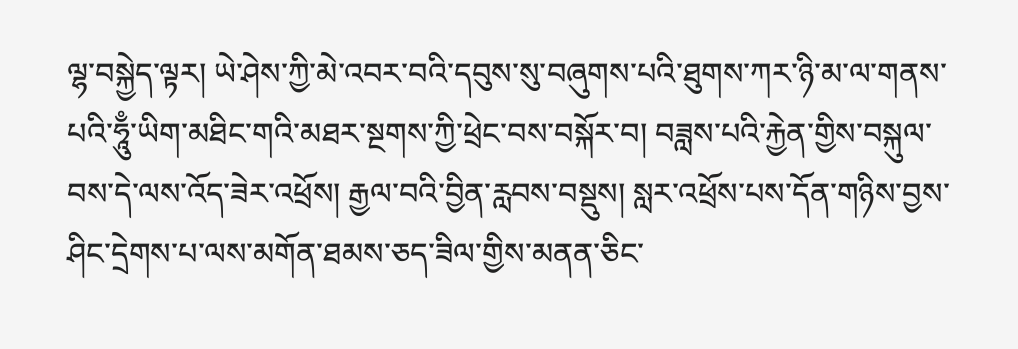ལྷ་བསྐྱེད་ལྟར། ཡེ་ཤེས་ཀྱི་མེ་འབར་བའི་དབུས་སུ་བཞུགས་པའི་ཐུགས་ཀར་ཉི་མ་ལ་གནས་པའི་ཧཱུྃ་ཡིག་མཐིང་གའི་མཐར་སྔགས་ཀྱི་ཕྲེང་བས་བསྐོར་བ། བཟླས་པའི་རྐྱེན་གྱིས་བསྐུལ་བས་དེ་ལས་འོད་ཟེར་འཕྲོས། རྒྱལ་བའི་བྱིན་རླབས་བསྡུས། སླར་འཕྲོས་པས་དོན་གཉིས་བྱས་ཤིང་དྲེགས་པ་ལས་མགོན་ཐམས་ཅད་ཟིལ་གྱིས་མནན་ཅིང་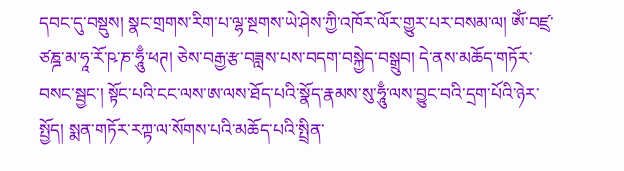དབང་དུ་བསྡུས། སྣང་གྲགས་རིག་པ་ལྷ་སྔགས་ཡེ་ཤེས་ཀྱི་འཁོར་ལོར་གྱུར་པར་བསམ་ལ། ཨོཾ་བཛྲ་ཙཎྜ་མ་ཧཱ་རོ་ཥ་ཎ་ཧཱུྃ་ཕཊ། ཅེས་བརྒྱ་རྩ་བཟླས་པས་བདག་བསྐྱེད་བསྒྲུབ། དེ་ནས་མཆོད་གཏོར་བསང་སྦྱང་། སྟོང་པའི་ངང་ལས་ཨ་ལས་ཐོད་པའི་སྣོད་རྣམས་སུ་ཧཱུྃ་ལས་བྱུང་བའི་དྲག་པོའི་ཉེར་སྤྱོད། སྨན་གཏོར་རཀྟ་ལ་སོགས་པའི་མཆོད་པའི་སྤྲིན་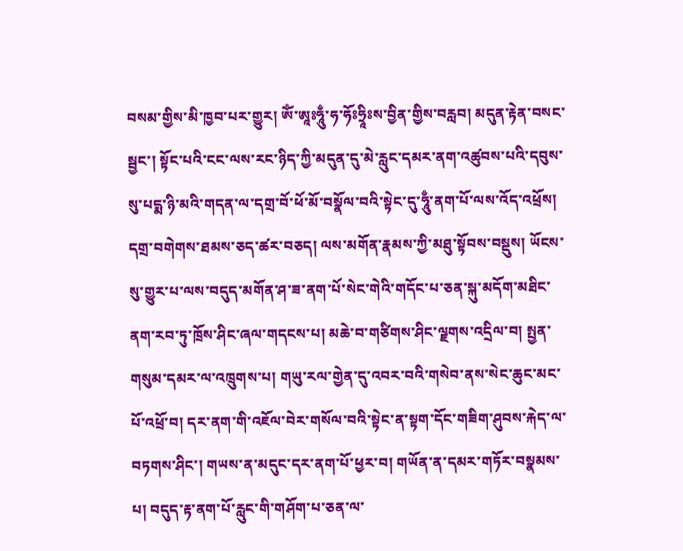བསམ་གྱིས་མི་ཁྱབ་པར་གྱུར། ཨོཾ་ཨཱཿཧཱུྃ་ཧ་ཧོཿཧྲཱིཿས་བྱིན་གྱིས་བརླབ། མདུན་རྟེན་བསང་སྦྱང་། སྟོང་པའི་ངང་ལས་རང་ཉིད་ཀྱི་མདུན་དུ་མེ་རླུང་དམར་ནག་འཚུབས་པའི་དབུས་སུ་པདྨ་ཉི་མའི་གདན་ལ་དགྲ་བོ་ཕོ་མོ་བསྣོལ་བའི་སྟེང་དུ་ཧཱུྃ་ནག་པོ་ལས་འོད་འཕྲོས། དགྲ་བགེགས་ཐམས་ཅད་ཚར་བཅད། ལས་མགོན་རྣམས་ཀྱི་མཐུ་སྟོབས་བསྡུས། ཡོངས་སུ་གྱུར་པ་ལས་བདུད་མགོན་ཤ་ཟ་ནག་པོ་སེང་གེའི་གདོང་པ་ཅན་སྐུ་མདོག་མཐིང་ནག་རབ་ཏུ་ཁྲོས་ཤིང་ཞལ་གདངས་པ། མཆེ་བ་གཙིགས་ཤིང་ལྗགས་འདྲིལ་བ། སྤྱན་གསུམ་དམར་ལ་འཁྲུགས་པ། གཡུ་རལ་གྱེན་དུ་འབར་བའི་གསེབ་ནས་སེང་ཆུང་མང་པོ་འཕྲོ་བ། དར་ནག་གི་འཇོལ་བེར་གསོལ་བའི་སྟེང་ན་སྟག་དོང་གཟིག་ཤུབས་རྐེད་ལ་བཏགས་ཤིང་། གཡས་ན་མདུང་དར་ནག་པོ་ཕྱར་བ། གཡོན་ན་དམར་གཏོར་བསྣམས་པ། བདུད་རྟ་ནག་པོ་རླུང་གི་གཤོག་པ་ཅན་ལ་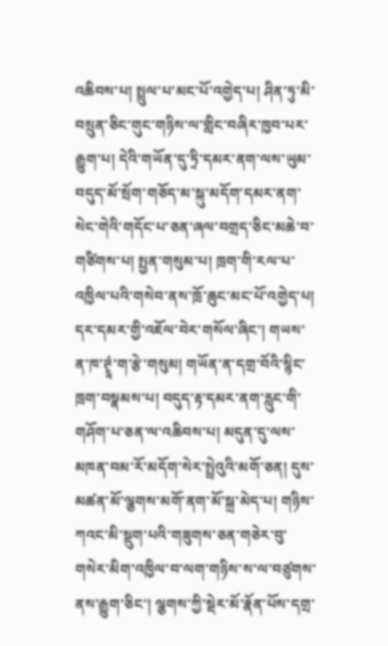འཆིབས་པ། སྤྲུལ་པ་མང་པོ་འགྱེད་པ། ཤིན་ཏུ་མི་བསྲུན་ཅིང་གུང་གཉིས་ལ་གླིང་བཞིར་ཁྱབ་པར་རྒྱུག་པ། དེའི་གཡོན་དུ་ཏྲི་དམར་ནག་ལས་ཡུམ་བདུད་མོ་སྲོག་གཅོད་མ་སྐུ་མདོག་དམར་ནག་སེང་གེའི་གདོང་པ་ཅན་ཞལ་བགྲད་ཅིང་མཆེ་བ་གཙིགས་པ། སྤྱན་གསུམ་པ། ཁྲག་གི་རལ་པ་འཁྱིལ་པའི་གསེབ་ནས་ཁྲོ་ཆུང་མང་པོ་འགྱེད་པ། དར་དམར་གྱི་འཇོལ་བེར་གསོལ་ཞིང་། གཡས་ན་ཁ་ཊྭཱཾ་ག་རྩེ་གསུམ། གཡོན་ན་དགྲ་བོའི་སྙིང་ཁྲག་བསྣམས་པ། བདུད་རྟ་དམར་ནག་རླུང་གི་གཤོག་པ་ཅན་ལ་འཆིབས་པ། མདུན་དུ་ལས་མཁན་བམ་རོ་མདོག་སེར་སྤྲེའུའི་མགོ་ཅན། དུས་མཚན་མོ་ལྕགས་མགོ་ནག་མོ་སྐྲ་མེད་པ། གཉིས་ཀའང་མི་སྡུག་པའི་གཟུགས་ཅན་གཅེར་བུ་གསེར་མིག་འཁྱིལ་བ་ལག་གཉིས་ས་ལ་བཙུགས་ནས་རྒྱུག་ཅིང་། ལྕགས་ཀྱི་སྡེར་མོ་རྣོན་པོས་དགྲ་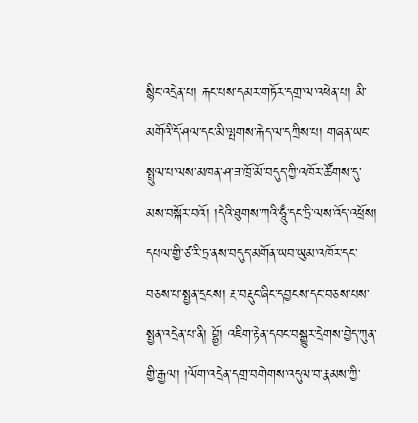སྙིང་འདྲེན་པ། རྐང་པས་དམར་གཏོར་དགྲ་ལ་འཕེན་པ། མི་མགོའི་དོ་ཤལ་དང་མི་ལྤགས་རྐེད་ལ་དཀྲིས་པ། གཞན་ཡང་སྤྲུལ་པ་ལས་མཁན་ཤ་ཟ་ཁྲོ་མོ་བདུད་ཀྱི་འཁོར་ཚོགས་དུ་མས་བསྐོར་བའོ། །དེའི་ཐུགས་ཀའི་ཧཱུྃ་དང་ཏྲི་ལས་འོད་འཕྲོས། དཔལ་གྱི་ཙ་རི་ཏྲ་ནས་བདུད་མགོན་ཡབ་ཡུམ་འཁོར་དང་བཅས་པ་སྤྱན་དྲངས། རྔ་བརྡུང་ཞིང་དབྱངས་དང་བཅས་པས་སྤྱན་འདྲེན་པ་ནི། བྷྱོ། འཇིག་རྟེན་དབང་བསྒྱུར་དྲེགས་བྱེད་ཀུན་གྱི་རྒྱལ། །ལོག་འདྲེན་དགྲ་བགེགས་འདུལ་བ་རྣམས་ཀྱི་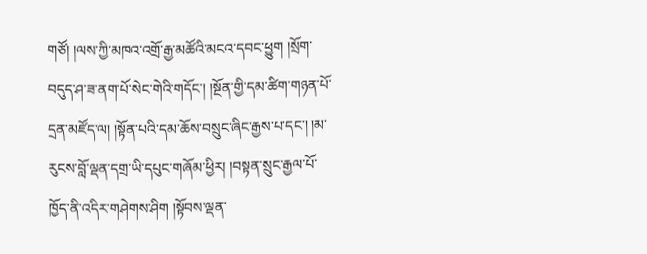གཙོ། །ལས་ཀྱི་མཁའ་འགྲོ་རྒྱ་མཚོའི་མངའ་དབང་ཕྱུག །སྲོག་བདུད་ཤ་ཟ་ནག་པོ་སེང་གེའི་གདོང་། །སྔོན་གྱི་དམ་ཚིག་གཉན་པོ་དྲན་མཛོད་ལ། །སྟོན་པའི་དམ་ཆོས་བསྲུང་ཞིང་རྒྱས་པ་དང་། །མ་རུངས་བློ་ལྡན་དགྲ་ཡི་དཔུང་གཞོམ་ཕྱིར། །བསྟན་སྲུང་རྒྱལ་པོ་ཁྱོད་ནི་འདིར་གཤེགས་ཤིག །སྟོབས་ལྡན་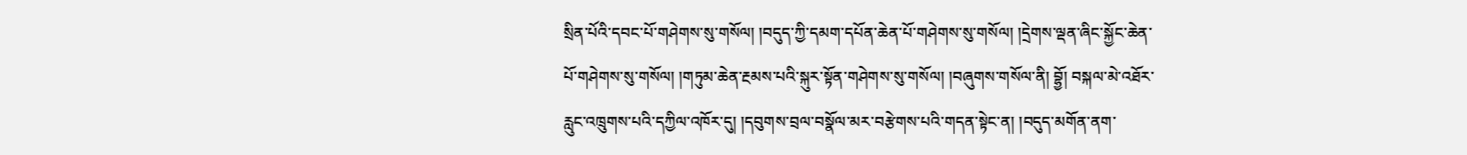སྲིན་པོའི་དབང་པོ་གཤེགས་སུ་གསོལ། །བདུད་ཀྱི་དམག་དཔོན་ཆེན་པོ་གཤེགས་སུ་གསོལ། །དྲེགས་ལྡན་ཞིང་སྐྱོང་ཆེན་པོ་གཤེགས་སུ་གསོལ། །གཏུམ་ཆེན་རྔམས་པའི་སྐུར་སྟོན་གཤེགས་སུ་གསོལ། །བཞུགས་གསོལ་ནི། བྷྱོ། བསྐལ་མེ་འཐོར་རླུང་འཁྲུགས་པའི་དཀྱིལ་འཁོར་དུ། །དབུགས་བྲལ་བསྣོལ་མར་བརྩེགས་པའི་གདན་སྟེང་ན། །བདུད་མགོན་ནག་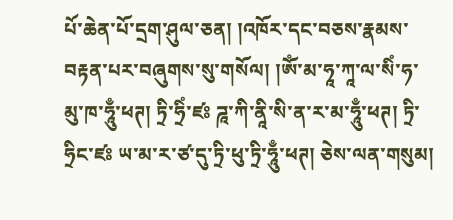པོ་ཆེན་པོ་དྲག་ཤུལ་ཅན། །འཁོར་དང་བཅས་རྣམས་བརྟན་པར་བཞུགས་སུ་གསོལ། །ཨོཾ་མ་ཧཱ་ཀཱ་ལ་སིཾ་ཧ་མུ་ཁ་ཧཱུྃ་ཕཊ། ཏྲི་ཧྲིཾ་ཛཿ ཌཱ་ཀི་ནཱི་སི་ན་ར་མ་ཧཱུྃ་ཕཊ། ཏྲི་ཧྲིང་ཛཿ ཡ་མ་ར་ཙ་དུ་ཏྲི་ཕུ་ཏྲི་ཧཱུྃ་ཕཊ། ཅེས་ལན་གསུམ།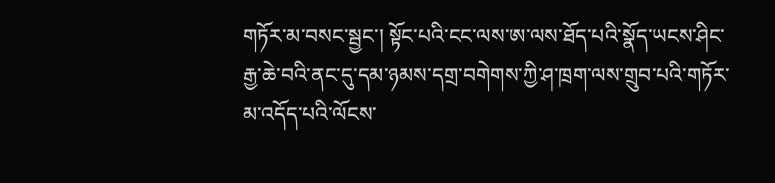གཏོར་མ་བསང་སྦྱང་། སྟོང་པའི་ངང་ལས་ཨ་ལས་ཐོད་པའི་སྣོད་ཡངས་ཤིང་རྒྱ་ཆེ་བའི་ནང་དུ་དམ་ཉམས་དགྲ་བགེགས་ཀྱི་ཤ་ཁྲག་ལས་གྲུབ་པའི་གཏོར་མ་འདོད་པའི་ལོངས་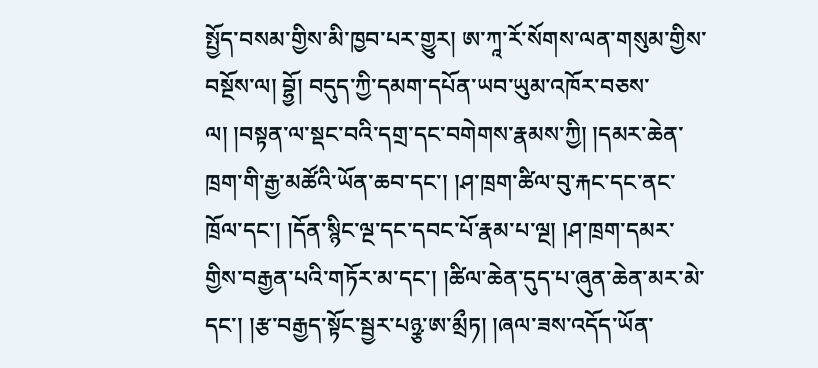སྤྱོད་བསམ་གྱིས་མི་ཁྱབ་པར་གྱུར། ཨ་ཀཱ་རོ་སོགས་ལན་གསུམ་གྱིས་བསྔོས་ལ། བྷྱོ། བདུད་ཀྱི་དམག་དཔོན་ཡབ་ཡུམ་འཁོར་བཅས་ལ། །བསྟན་ལ་སྡང་བའི་དགྲ་དང་བགེགས་རྣམས་ཀྱི། །དམར་ཆེན་ཁྲག་གི་རྒྱ་མཚོའི་ཡོན་ཆབ་དང་། །ཤ་ཁྲག་ཚིལ་བུ་རྐང་དང་ནང་ཁྲོལ་དང་། །དོན་སྙིང་ལྔ་དང་དབང་པོ་རྣམ་པ་ལྔ། །ཤ་ཁྲག་དམར་གྱིས་བརྒྱན་པའི་གཏོར་མ་དང་། །ཚིལ་ཆེན་དུད་པ་ཞུན་ཆེན་མར་མེ་དང་། །རྩ་བརྒྱད་སྟོང་སྦྱར་པཉྩ་ཨ་མྲྀཏ། །ཞལ་ཟས་འདོད་ཡོན་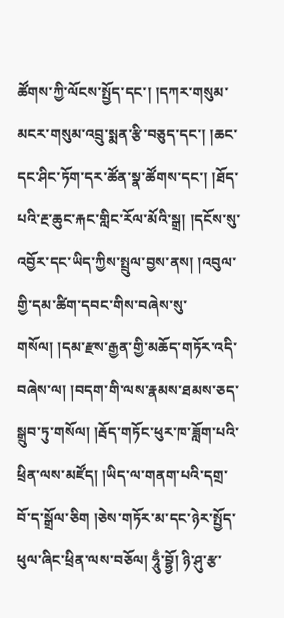ཚོགས་ཀྱི་ལོངས་སྤྱོད་དང་། །དཀར་གསུམ་མངར་གསུམ་འབྲུ་སྨན་རྩི་བཅུད་དང་། །ཆང་དང་ཤིང་ཏོག་དར་ཚོན་སྣ་ཚོགས་དང་། །ཐོད་པའི་རྔ་ཆུང་རྐང་གླིང་རོལ་མོའི་སྒྲ། །དངོས་སུ་འབྱོར་དང་ཡིད་ཀྱིས་སྤྲུལ་བྱས་ནས། །འབུལ་གྱི་དམ་ཚིག་དབང་གིས་བཞེས་སུ་གསོལ། །དམ་རྫས་རྒྱན་གྱི་མཆོད་གཏོར་འདི་བཞེས་ལ། །བདག་གི་ལས་རྣམས་ཐམས་ཅད་སྒྲུབ་ཏུ་གསོལ། །རྦོད་གཏོང་ཕུར་ཁ་ཟློག་པའི་ཕྲིན་ལས་མཛོད། །ཡིད་ལ་གནག་པའི་དགྲ་བོ་ད་སྒྲོལ་ཅིག །ཅེས་གཏོར་མ་དང་ཉེར་སྤྱོད་ཕུལ་ཞིང་ཕྲིན་ལས་བཅོལ། ཧཱུྃ་བྷྱོ། ཉི་ཤུ་རྩ་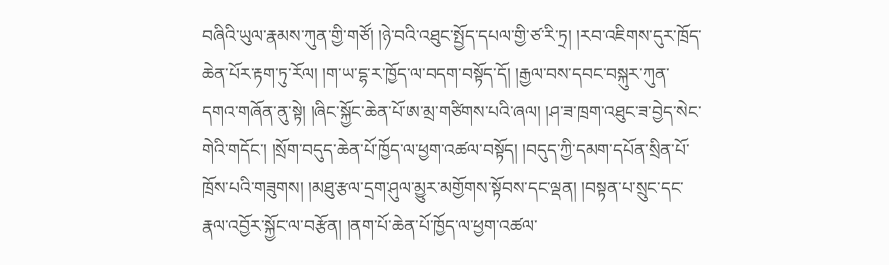བཞིའི་ཡུལ་རྣམས་ཀུན་གྱི་གཙོ། །ཉེ་བའི་འཐུང་སྤྱོད་དཔལ་གྱི་ཙ་རི་ཏྲ། །རབ་འཇིགས་དུར་ཁྲོད་ཆེན་པོར་རྟག་ཏུ་རོལ། །ག་ཡ་དྷ་ར་ཁྱོད་ལ་བདག་བསྟོད་དོ། །རྒྱལ་བས་དབང་བསྐུར་ཀུན་དགའ་གཞོན་ནུ་སྟེ། །ཞིང་སྐྱོང་ཆེན་པོ་ཨ་མྲ་གཙིགས་པའི་ཞལ། །ཤ་ཟ་ཁྲག་འཐུང་ཟ་བྱེད་སེང་གེའི་གདོང་། །སྲོག་བདུད་ཆེན་པོ་ཁྱོད་ལ་ཕྱག་འཚལ་བསྟོད། །བདུད་ཀྱི་དམག་དཔོན་སྲིན་པོ་ཁྲོས་པའི་གཟུགས། །མཐུ་རྩལ་དྲག་ཤུལ་མྱུར་མགྱོགས་སྟོབས་དང་ལྡན། །བསྟན་པ་སྲུང་དང་རྣལ་འབྱོར་སྐྱོང་ལ་བརྩོན། །ནག་པོ་ཆེན་པོ་ཁྱོད་ལ་ཕྱག་འཚལ་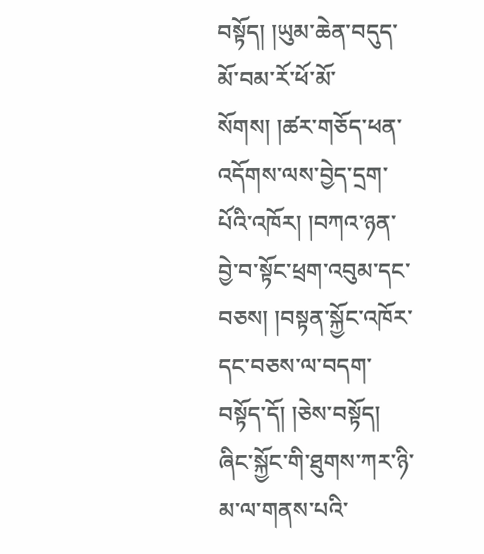བསྟོད། །ཡུམ་ཆེན་བདུད་མོ་བམ་རོ་ཕོ་མོ་སོགས། །ཚར་གཅོད་ཕན་འདོགས་ལས་བྱེད་དྲག་པོའི་འཁོར། །བཀའ་ཉན་བྱེ་བ་སྟོང་ཕྲག་འབུམ་དང་བཅས། །བསྟན་སྐྱོང་འཁོར་དང་བཅས་ལ་བདག་བསྟོད་དོ། །ཅེས་བསྟོད། ཞིང་སྐྱོང་གི་ཐུགས་ཀར་ཉི་མ་ལ་གནས་པའི་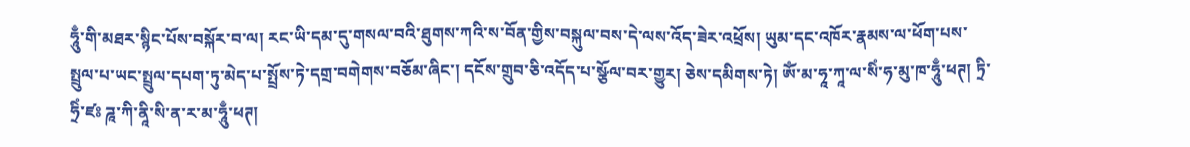ཧཱུྃ་གི་མཐར་སྙིང་པོས་བསྐོར་བ་ལ། རང་ཡི་དམ་དུ་གསལ་བའི་ཐུགས་ཀའི་ས་བོན་གྱིས་བསྐུལ་བས་དེ་ལས་འོད་ཟེར་འཕྲོས། ཡུམ་དང་འཁོར་རྣམས་ལ་ཕོག་པས་སྤྲུལ་པ་ཡང་སྤྲུལ་དཔག་ཏུ་མེད་པ་སྤྲོས་ཏེ་དགྲ་བགེགས་བཅོམ་ཞིང་། དངོས་གྲུབ་ཅི་འདོད་པ་སྩོལ་བར་གྱུར། ཅེས་དམིགས་ཏེ། ཨོཾ་མ་ཧཱ་ཀཱ་ལ་སིཾ་ཧ་མུ་ཁ་ཧཱུྃ་ཕཊ། ཏྲི་ཧྲིཾ་ཛཿ ཌཱ་ཀི་ནཱི་སི་ན་ར་མ་ཧཱུྃ་ཕཊ།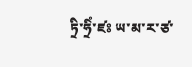ཏྲི་ཧྲིཾ་ཛཿ ཡ་མ་ར་ཙ་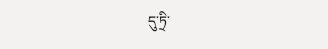དུ་ཏྲི་